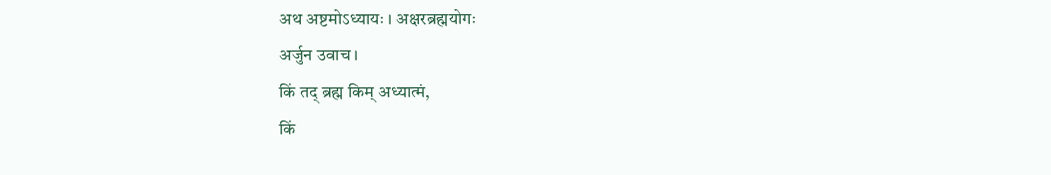अथ अष्टमोऽध्यायः । अक्षरब्रह्मयोगः
अर्जुन उवाच ।
किं तद् ब्रह्म किम् अध्यात्मं,
किं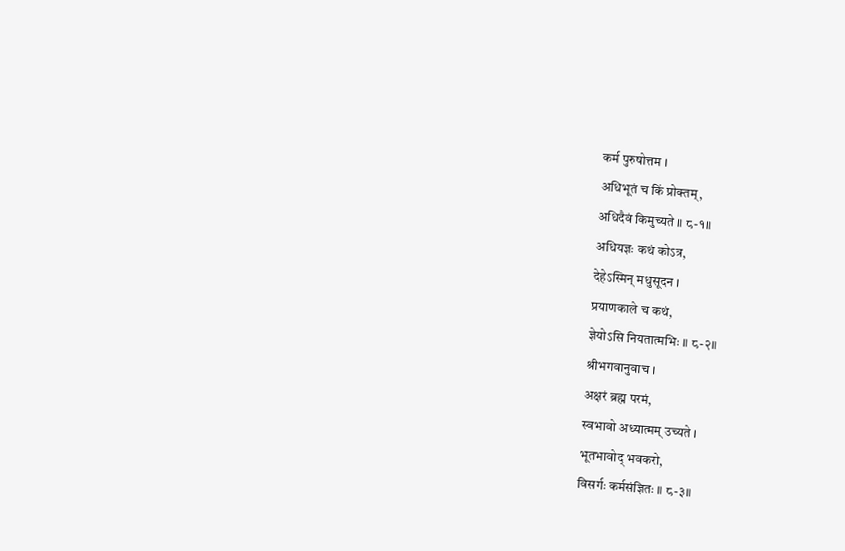कर्म पुरुषोत्तम ।
अधिभूतं च किं प्रोक्तम्,
अधिदैवं किमुच्यते ॥ ८-१॥
अधियज्ञः कथं कोऽत्र,
देहेऽस्मिन् मधुसूदन ।
प्रयाणकाले च कथं,
ज्ञेयोऽसि नियतात्मभिः ॥ ८-२॥
श्रीभगवानुवाच ।
अक्षरं ब्रह्म परमं,
स्वभावो अध्यात्मम् उच्यते ।
भूतभावोद् भवकरो,
विसर्गः कर्मसंज्ञितः ॥ ८-३॥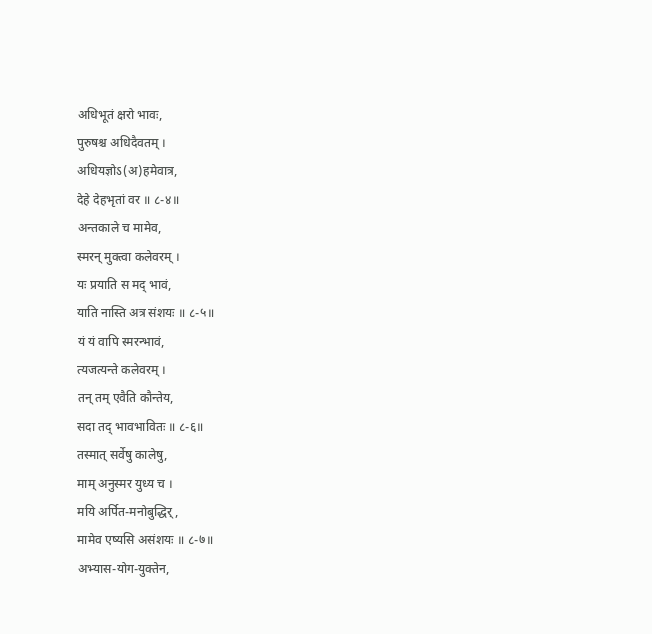अधिभूतं क्षरो भावः,
पुरुषश्च अधिदैवतम् ।
अधियज्ञोऽ(अ)हमेवात्र,
देहे देहभृतां वर ॥ ८-४॥
अन्तकाले च मामेव,
स्मरन् मुक्त्वा कलेवरम् ।
यः प्रयाति स मद् भावं,
याति नास्ति अत्र संशयः ॥ ८-५॥
यं यं वापि स्मरन्भावं,
त्यजत्यन्ते कलेवरम् ।
तन् तम् एवैति कौन्तेय,
सदा तद् भावभावितः ॥ ८-६॥
तस्मात् सर्वेषु कालेषु,
माम् अनुस्मर युध्य च ।
मयि अर्पित-मनोबुद्धिर्,
मामेव एष्यसि असंशयः ॥ ८-७॥
अभ्यास-योग-युक्तेन,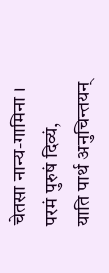चेतसा नान्य-गामिना ।
परमं पुरुषं दिव्यं,
याति पार्थ अनुचिन्तयन्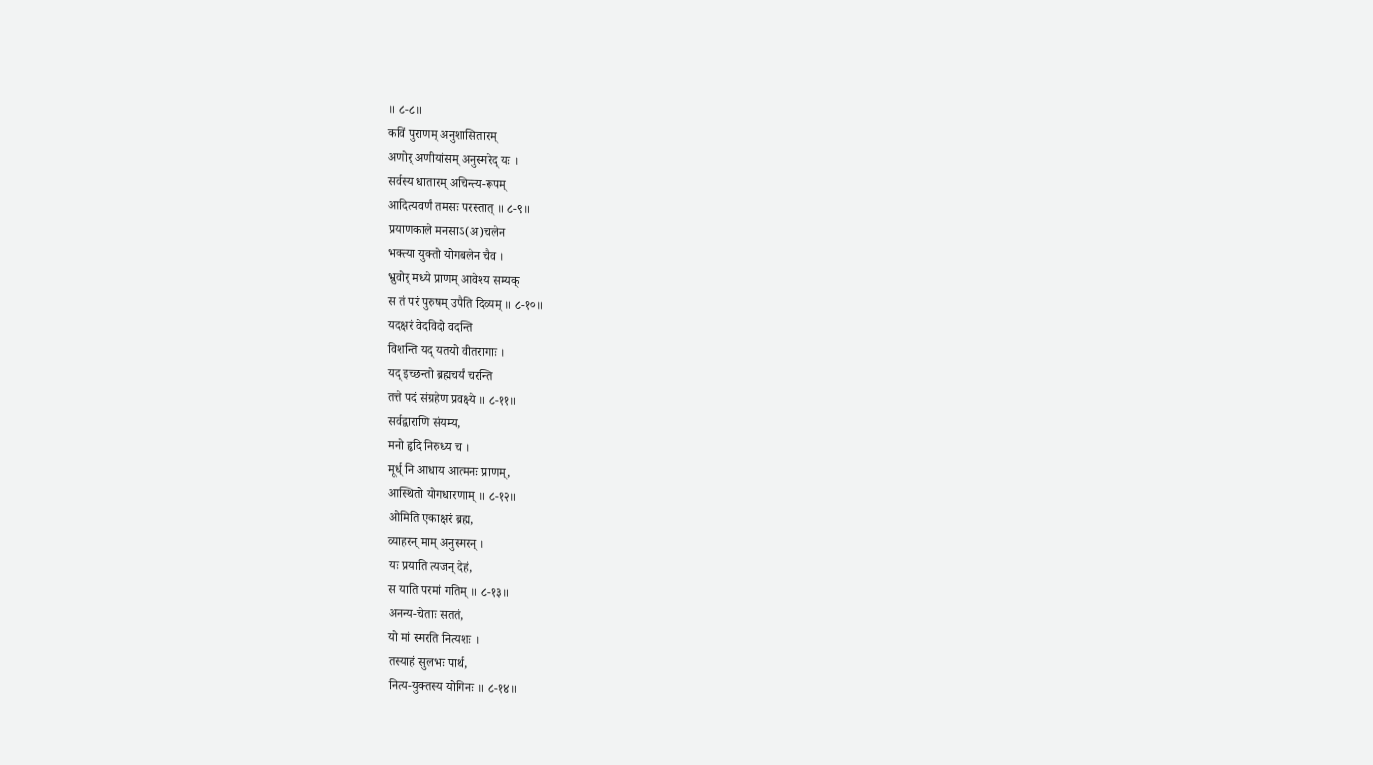॥ ८-८॥
कविं पुराणम् अनुशासितारम्
अणोर् अणीयांसम् अनुस्मरेद् यः ।
सर्वस्य धातारम् अचिन्त्य-रूपम्
आदित्यवर्णं तमसः परस्तात् ॥ ८-९॥
प्रयाणकाले मनसाऽ(अ)चलेन
भक्त्या युक्तो योगबलेन चैव ।
भ्रुवोर् मध्ये प्राणम् आवेश्य सम्यक्
स तं परं पुरुषम् उपैति दिव्यम् ॥ ८-१०॥
यदक्षरं वेदविदो वदन्ति
विशन्ति यद् यतयो वीतरागाः ।
यद् इच्छन्तो ब्रह्मचर्यं चरन्ति
तत्ते पदं संग्रहेण प्रवक्ष्ये ॥ ८-११॥
सर्वद्वाराणि संयम्य,
मनो हृदि निरुध्य च ।
मूर्ध् नि आधाय आत्मनः प्राणम्,
आस्थितो योगधारणाम् ॥ ८-१२॥
ओमिति एकाक्षरं ब्रह्म,
व्याहरन् माम् अनुस्मरन् ।
यः प्रयाति त्यजन् देहं,
स याति परमां गतिम् ॥ ८-१३॥
अनन्य-चेताः सततं,
यो मां स्मरति नित्यशः ।
तस्याहं सुलभः पार्थ,
नित्य-युक्तस्य योगिनः ॥ ८-१४॥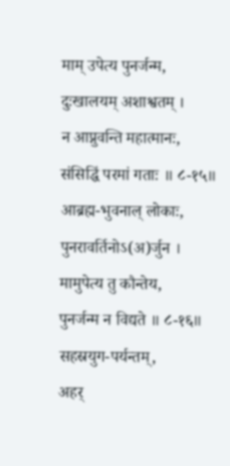माम् उपेत्य पुनर्जन्म,
दुःखालयम् अशाश्वतम् ।
न आप्नुवन्ति महात्मानः,
संसिद्धिं परमां गताः ॥ ८-१५॥
आब्रह्म-भुवनाल् लोकाः,
पुनरावर्तिनोऽ(अ)र्जुन ।
मामुपेत्य तु कौन्तेय,
पुनर्जन्म न विद्यते ॥ ८-१६॥
सहस्रयुग-पर्यन्तम्,
अहर्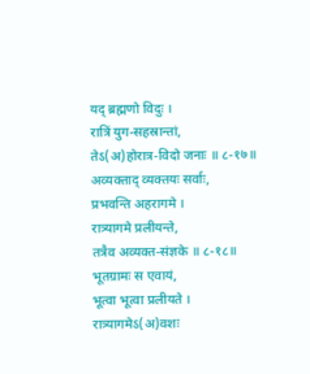यद् ब्रह्मणो विदुः ।
रात्रिं युग-सहस्रान्तां,
तेऽ(अ)होरात्र-विदो जनाः ॥ ८-१७॥
अव्यक्ताद् व्यक्तयः सर्वाः,
प्रभवन्ति अहरागमे ।
रात्र्यागमे प्रलीयन्ते,
तत्रैव अव्यक्त-संज्ञके ॥ ८-१८॥
भूतग्रामः स एवायं,
भूत्वा भूत्वा प्रलीयते ।
रात्र्यागमेऽ(अ)वशः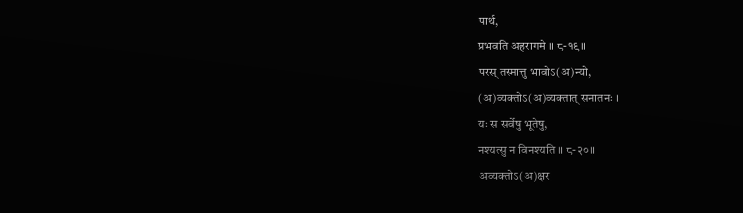पार्थ,
प्रभवति अहरागमे ॥ ८-१९॥
परस् तस्मात्तु भावोऽ(अ)न्यो,
(अ)व्यक्तोऽ(अ)व्यक्तात् सनातनः ।
यः स सर्वेषु भूतेषु,
नश्यत्सु न विनश्यति ॥ ८-२०॥
अव्यक्तोऽ(अ)क्षर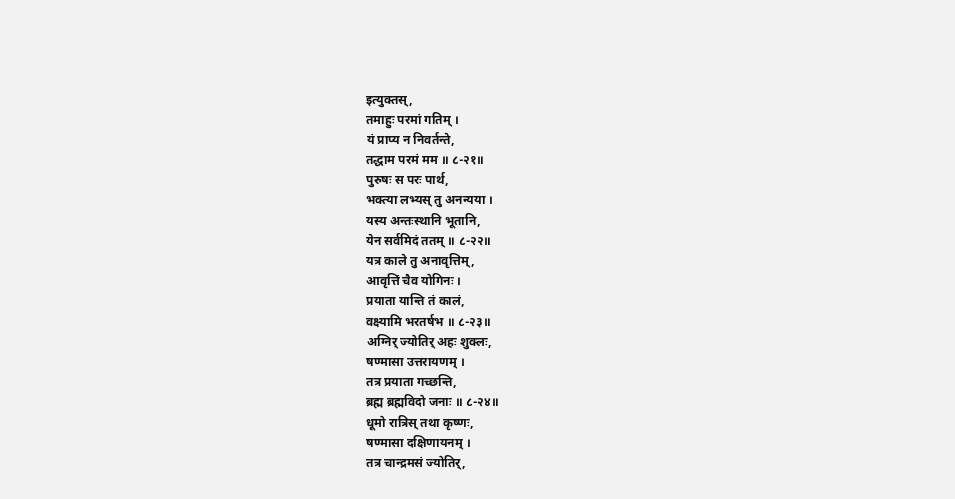इत्युक्तस्,
तमाहुः परमां गतिम् ।
यं प्राप्य न निवर्तन्ते,
तद्धाम परमं मम ॥ ८-२१॥
पुरुषः स परः पार्थ,
भक्त्या लभ्यस् तु अनन्यया ।
यस्य अन्तःस्थानि भूतानि,
येन सर्वमिदं ततम् ॥ ८-२२॥
यत्र काले तु अनावृत्तिम्,
आवृत्तिं चैव योगिनः ।
प्रयाता यान्ति तं कालं,
वक्ष्यामि भरतर्षभ ॥ ८-२३॥
अग्निर् ज्योतिर् अहः शुक्लः,
षण्मासा उत्तरायणम् ।
तत्र प्रयाता गच्छन्ति,
ब्रह्म ब्रह्मविदो जनाः ॥ ८-२४॥
धूमो रात्रिस् तथा कृष्णः,
षण्मासा दक्षिणायनम् ।
तत्र चान्द्रमसं ज्योतिर्,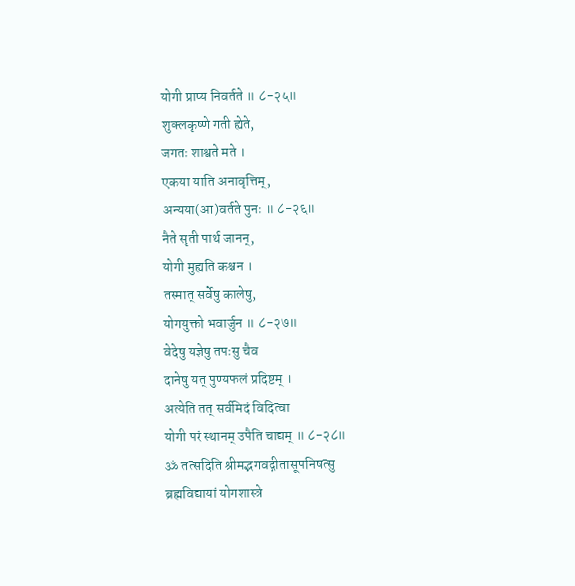योगी प्राप्य निवर्तते ॥ ८-२५॥
शुक्लकृष्णे गती ह्येते,
जगतः शाश्वते मते ।
एकया याति अनावृत्तिम्,
अन्यया(आ)वर्तते पुनः ॥ ८-२६॥
नैते सृती पार्थ जानन्,
योगी मुह्यति कश्चन ।
तस्मात् सर्वेषु कालेषु,
योगयुक्तो भवार्जुन ॥ ८-२७॥
वेदेषु यज्ञेषु तपःसु चैव
दानेषु यत् पुण्यफलं प्रदिष्टम् ।
अत्येति तत् सर्वमिदं विदित्वा
योगी परं स्थानम् उपैति चाद्यम् ॥ ८-२८॥
ॐ तत्सदिति श्रीमद्भगवद्गीतासूपनिषत्सु
ब्रह्मविद्यायां योगशास्त्रे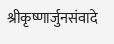श्रीकृष्णार्जुनसंवादे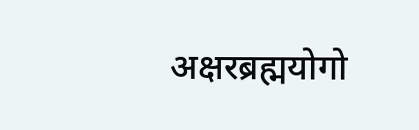अक्षरब्रह्मयोगो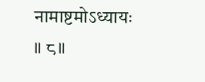नामाष्टमोऽध्यायः ॥ ८॥